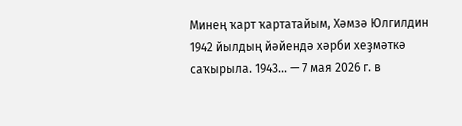Минең ҡарт ҡартатайым, Хәмзә Юлгилдин 1942 йылдың йәйендә хәрби хеҙмәткә саҡырыла. 1943... — 7 мая 2026 г. в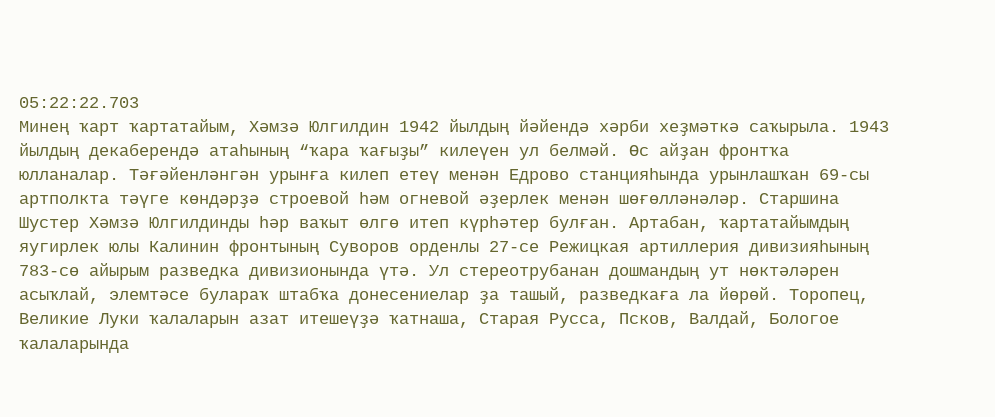05:22:22.703
Минең ҡарт ҡартатайым, Хәмзә Юлгилдин 1942 йылдың йәйендә хәрби хеҙмәткә саҡырыла. 1943 йылдың декаберендә атаһының “ҡара ҡағыҙы” килеүен ул белмәй. Өс айҙан фронтҡа юлланалар. Тәғәйенләнгән урынға килеп етеү менән Едрово станцияһында урынлашҡан 69-сы артполкта тәүге көндәрҙә строевой һәм огневой әҙерлек менән шөғөлләнәләр. Старшина Шустер Хәмзә Юлгилдинды һәр ваҡыт өлгө итеп күрһәтер булған. Артабан, ҡартатайымдың яугирлек юлы Калинин фронтының Суворов орденлы 27-се Режицкая артиллерия дивизияһының 783-сө айырым разведка дивизионында үтә. Ул стереотрубанан дошмандың ут нөктәләрен асыҡлай, элемтәсе булараҡ штабҡа донесениелар ҙа ташый, разведкаға ла йөрөй. Торопец, Великие Луки ҡалаларын азат итешеүҙә ҡатнаша, Старая Русса, Псков, Валдай, Бологое ҡалаларында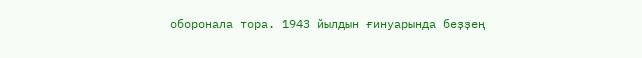оборонала тора. 1943 йылдын ғинуарында беҙҙең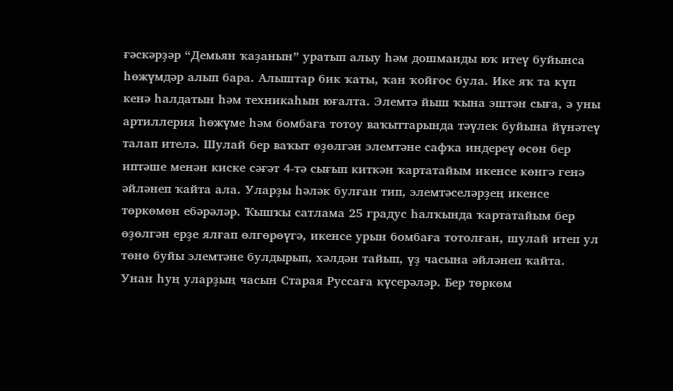ғәскәрҙәр “Демьян ҡаҙанын” уратып алыу һәм дошманды юҡ итеү буйынса һөжүмдәр алып бара. Алыштар бик ҡаты, ҡан ҡойғос була. Ике яҡ та күп кенә һалдатын һәм техникаһын юғалта. Элемтә йыш ҡына эштән сыға, ә уны артиллерия һөжүме һәм бомбаға тотоу ваҡыттарында тәүлек буйына йүнәтеү талап ителә. Шулай бер ваҡыт өҙөлгән элемтәне сафҡа индереү өсөн бер иптәше менән киске сәғәт 4-тә сығып киткән ҡартатайым икенсе көнгә генә әйләнеп ҡайта ала. Уларҙы һәләк булған тип, элемтәселәрҙең икенсе төркөмөн ебәрәләр. Ҡышҡы сатлама 25 градус һалҡында ҡартатайым бер өҙөлгән ерҙе ялғап өлгөрөүгә, икенсе урын бомбаға тотолған, шулай итеп ул төнө буйы элемтәне булдырып, хәлдән тайып, үҙ часына әйләнеп ҡайта. Унан һуң уларҙың часын Старая Руссаға күсерәләр. Бер төркөм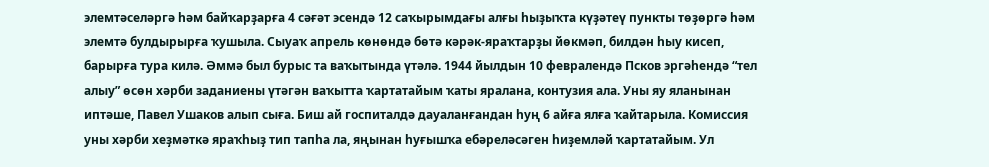элемтәселәргә һәм байҡарҙарға 4 сәғәт эсендә 12 саҡырымдағы алғы һыҙыҡта күҙәтеү пункты төҙөргә һәм элемтә булдырырға ҡушыла. Сыуаҡ апрель көнөндә бөтә кәрәк-яраҡтарҙы йөкмәп, билдән һыу кисеп, барырға тура килә. Әммә был бурыс та ваҡытында үтәлә. 1944 йылдын 10 февралендә Псков эргәһендә “тел алыу” өсөн хәрби заданиены үтәгән ваҡытта ҡартатайым ҡаты яралана, контузия ала. Уны яу яланынан иптәше, Павел Ушаков алып сыға. Биш ай госпиталдә дауаланғандан һуң 6 айға ялға ҡайтарыла. Комиссия уны хәрби хеҙмәткә яраҡһыҙ тип тапһа ла, яңынан һуғышҡа ебәреләсәген һиҙемләй ҡартатайым. Ул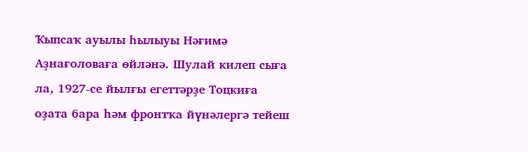Ҡыпсаҡ ауылы һылыуы Нәғимә Аҙнағоловаға өйләнә. Шулай килеп сыға ла, 1927-се йылғы егеттәрҙе Тоцкиға оҙата бара һәм фронтҡа йүнәлергә тейеш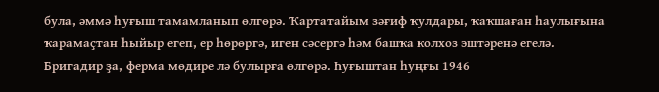була, әммә һуғыш тамамланып өлгөрә. Ҡартатайым зәғиф ҡулдары, ҡаҡшаған һаулығына ҡарамаҫтан һыйыр егеп, ер һөрөргә, иген сәсергә һәм башҡа колхоз эштәренә егелә. Бригадир ҙа, ферма мөдире лә булырға өлгөрә. Һуғыштан һуңғы 1946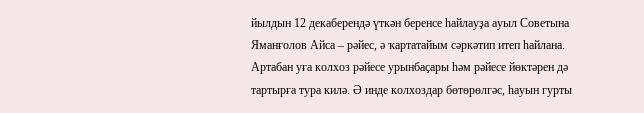йылдын 12 декаберендә үткән беренсе һайлауҙа ауыл Советына Яманғолов Айса – рәйес, ә ҡартатайым сәркәтип итеп һайлана. Артабан уға колхоз рәйесе урынбаҫары һәм рәйесе йөктәрен дә тартырға тура килә. Ә инде колхоздар бөтөрөлгәс, һауын гурты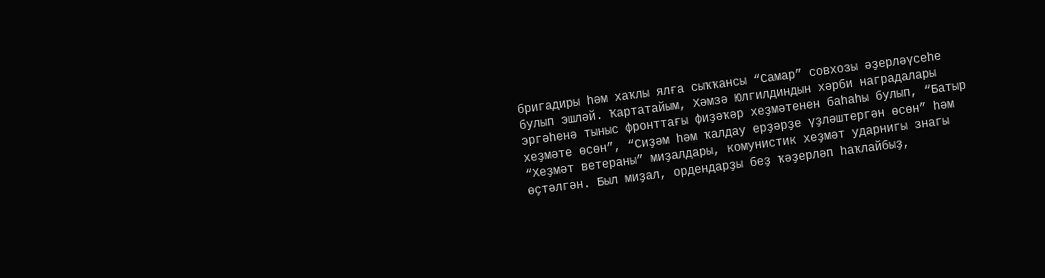бригадиры һәм хаҡлы ялға сыҡҡансы “Самар” совхозы әҙерләүсеһе булып эшләй. Ҡартатайым, Хәмзә Юлгилдиндын хәрби наградалары эргәһенә тыныс фронттағы фиҙәҡәр хеҙмәтенен баһаһы булып, “Батыр хеҙмәте өсөн”, “Сиҙәм һәм ҡалдау ерҙәрҙе үҙләштергән өсөн” һәм “Хеҙмәт ветераны” миҙалдары, комунистик хеҙмәт ударнигы знагы өҫтәлгән. Был миҙал, ордендарҙы беҙ ҡәҙерләп һаҡлайбыҙ,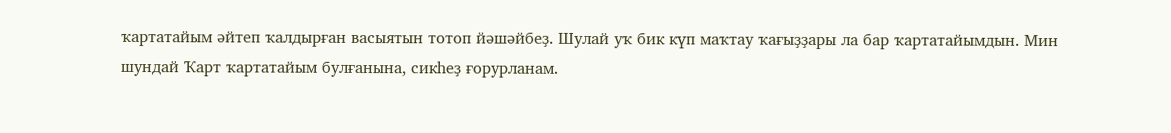ҡартатайым әйтеп ҡалдырған васыятын тотоп йәшәйбеҙ. Шулай уҡ бик күп маҡтау ҡағыҙҙары ла бар ҡартатайымдын. Мин шундай Ҡарт ҡартатайым булғанына, сикһеҙ ғорурланам.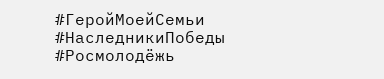#ГеройМоейСемьи #НаследникиПобеды #Росмолодёжь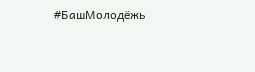#БашМолодёжь